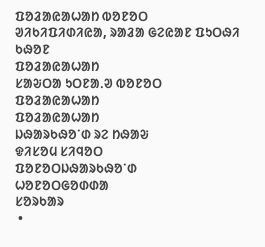ᱯᱚᱲᱟᱭᱟᱦᱟᱴ ᱵᱚᱱᱚᱛ
ᱣᱤᱠᱤᱯᱤᱰᱤᱭᱟ, ᱨᱟᱲᱟ ᱜᱮᱭᱟᱱ ᱯᱩᱛᱷᱤ ᱠᱷᱚᱱ
ᱯᱚᱲᱟᱭᱟᱦᱟᱴ
ᱥᱟᱶᱛᱟ ᱩᱛᱱᱟᱹᱣ ᱵᱚᱱᱚᱛ
ᱯᱚᱲᱟᱭᱟᱦᱟᱴ
ᱯᱚᱲᱟᱭᱟᱦᱟᱴ
ᱡᱷᱟᱨᱠᱷᱚᱸᱰ ᱨᱮ ᱴᱷᱟᱶ
ᱫᱤᱥᱚᱢ ᱥᱤᱧᱚᱛ
ᱯᱚᱱᱚᱛᱡᱷᱟᱨᱠᱷᱚᱸᱰ
ᱦᱚᱱᱚᱛᱜᱚᱰᱰᱟ
ᱥᱚᱨᱠᱟᱨ
 •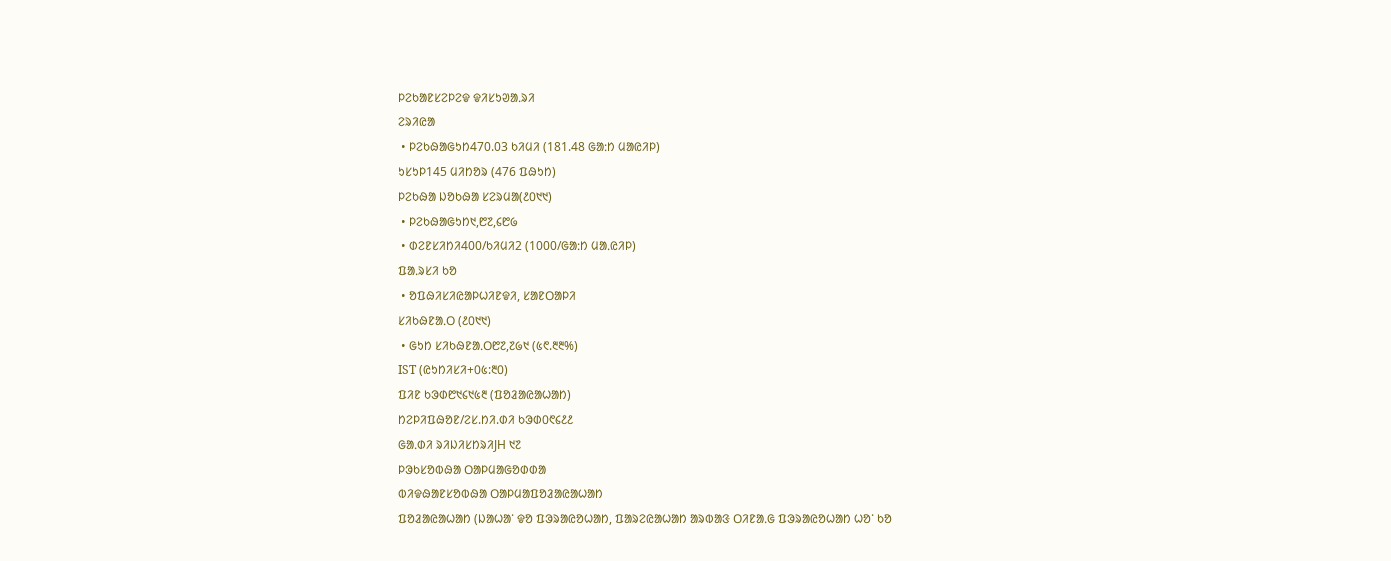ᱞᱮᱠᱟᱱᱥᱮᱞᱮᱫ ᱫᱤᱥᱩᱣᱟᱹᱨᱤ
ᱮᱨᱤᱭᱟ
 • ᱞᱮᱠᱷᱟᱜᱩᱴ470.03 ᱠᱤᱢᱤ (181.48 ᱜᱟᱺᱴ ᱢᱟᱭᱤᱞ)
ᱩᱥᱩᱞ145 ᱢᱤᱴᱚᱨ (476 ᱯᱷᱩᱴ)
ᱞᱮᱠᱷᱟ ᱡᱚᱠᱷᱟ ᱥᱮᱨᱢᱟ(᱒᱐᱑᱑)
 • ᱞᱮᱠᱷᱟᱜᱩᱴ᱑,᱘᱗,᱔᱘᱙
 • ᱰᱮᱱᱥᱤᱴᱤ400/ᱠᱤᱢᱤ2 (1000/ᱜᱟᱺᱴ ᱢᱟᱹᱭᱤᱞ)
ᱯᱟᱹᱨᱥᱤ ᱠᱚ
 • ᱚᱯᱷᱤᱥᱤᱭᱟᱞᱦᱤᱱᱫᱤ, ᱥᱟᱱᱛᱟᱞᱤ
ᱥᱤᱠᱷᱱᱟᱹᱛ (᱒᱐᱑᱑)
 • ᱜᱩᱴ ᱥᱤᱠᱷᱱᱟᱹᱛ᱘᱗,᱗᱙᱑ (᱕᱖.᱓᱓%)
IST (ᱭᱩᱴᱤᱥᱤ+᱐᱕:᱓᱐)
ᱯᱤᱱ ᱠᱳᱰ᱘᱑᱔᱑᱕᱓ (ᱯᱚᱲᱟᱭᱟᱦᱟᱴ)
ᱴᱮᱞᱤᱯᱷᱚᱱ/ᱮᱥ.ᱴᱤ.ᱰᱤ ᱠᱳᱰ᱐᱖᱔᱒᱒
ᱜᱟᱹᱰᱤ ᱨᱤᱡᱤᱥᱴᱨᱤJH ᱑᱗
ᱞᱳᱠᱥᱚᱵᱷᱟ ᱛᱟᱞᱢᱟᱜᱚᱰᱰᱟ
ᱵᱤᱫᱷᱟᱱᱥᱚᱵᱷᱟ ᱛᱟᱞᱢᱟᱯᱚᱲᱟᱭᱟᱦᱟᱴ
ᱯᱚᱲᱟᱭᱟᱦᱟᱴ (ᱡᱟᱦᱟᱸ ᱫᱚ ᱯᱳᱨᱟᱭᱚᱦᱟᱴ, ᱯᱟᱨᱮᱭᱟᱦᱟᱴ ᱟᱨᱵᱟᱝ ᱛᱤᱱᱟᱹᱜ ᱯᱳᱨᱟᱭᱚᱦᱟᱴ ᱦᱚᱸ ᱠᱚ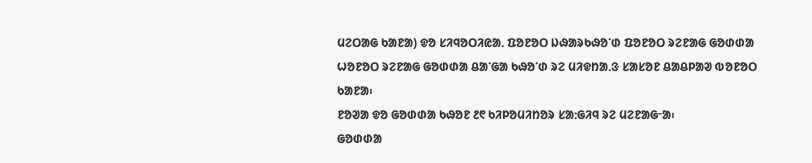ᱢᱮᱛᱟᱜ ᱠᱟᱱᱟ) ᱫᱚ ᱥᱤᱧᱚᱛᱤᱭᱟᱹ ᱯᱚᱱᱚᱛ ᱡᱷᱟᱨᱠᱷᱚᱸᱰ ᱯᱚᱱᱚᱛ ᱨᱮᱱᱟᱜ ᱜᱚᱰᱰᱟ ᱦᱚᱱᱚᱛ ᱨᱮᱱᱟᱜ ᱜᱚᱰᱰᱟ ᱪᱟᱸᱜᱟ ᱠᱷᱚᱸᱰ ᱨᱮ ᱢᱤᱫᱴᱟᱹᱝ ᱥᱟᱥᱚᱱ ᱪᱟᱪᱞᱟᱣ ᱵᱚᱱᱚᱛ ᱠᱟᱱᱟ᱾
ᱱᱚᱣᱟ ᱫᱚ ᱜᱚᱰᱰᱟ ᱠᱷᱚᱱ ᱒᱖ ᱠᱤᱞᱚᱢᱤᱴᱚᱨ ᱥᱟᱺᱜᱤᱧ ᱨᱮ ᱢᱮᱱᱟᱜᱼᱟ᱾
ᱜᱚᱰᱰᱟ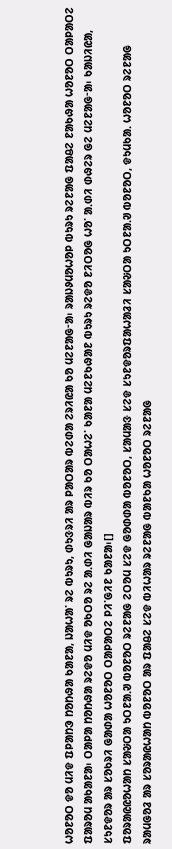ᱦᱚᱱᱚᱛ ᱫᱚ ᱢᱤᱫ ᱯᱞᱟᱴᱳ ᱴᱚᱴᱷᱟ ᱠᱟᱱᱟ, ᱡᱟᱦᱟᱸ ᱨᱮ ᱵᱩᱨᱩ, ᱰᱩᱝᱨᱤ ᱟᱨ ᱞᱟᱛᱟᱨ ᱵᱮᱰᱟ ᱮᱨᱤᱭᱟ ᱠᱚ ᱢᱮᱱᱟᱜᱼᱟ᱾ ᱨᱟᱡᱽᱢᱚᱦᱚᱞ ᱵᱩᱨᱩ ᱨᱮᱱᱟᱜ ᱯᱟᱪᱮ ᱱᱟᱠᱷᱟ ᱦᱚᱱᱚᱛ ᱛᱟᱞᱟᱛᱮ ᱯᱟᱨᱚᱢ ᱟᱠᱟᱱᱟ᱾ ᱛᱟᱞᱟ ᱴᱚᱴᱷᱟ ᱨᱮᱫᱚ ᱢᱤᱫ ᱚᱠᱛᱚ ᱨᱮ ᱟᱹᱰᱤ ᱜᱟᱡᱟᱨ ᱵᱤᱨ ᱠᱚ ᱛᱟᱦᱮᱸ ᱠᱟᱱᱟ ᱢᱮᱱᱠᱷᱟᱱ ᱵᱩᱨᱩ ᱨᱮᱫᱚ ᱱᱤᱛᱚᱜ ᱦᱚᱸ ᱟᱹᱰᱤ ᱰᱷᱮᱨ ᱜᱮ ᱢᱮᱱᱟᱜᱼᱟ᱾ ᱠᱟᱡᱤᱭᱟ, ᱥᱩᱱᱫᱚᱨ ᱟᱨ ᱥᱚᱠᱨᱤ ᱜᱟᱰᱟ ᱦᱚᱱᱚᱛ ᱛᱟᱞᱟᱛᱮ ᱞᱤᱸᱜᱤᱱ ᱠᱟᱱᱟ᱾[]
ᱯᱚᱨᱟᱭᱭᱚᱦᱟᱴ ᱥᱟᱶᱛᱟ ᱩᱛᱱᱟᱹᱣ ᱵᱚᱱᱚᱛ ᱨᱮᱱᱟᱜ ᱮᱛᱚᱢ ᱥᱮᱫ ᱜᱚᱰᱰᱟ ᱵᱚᱱᱚᱛ, ᱥᱟᱢᱟᱝ ᱥᱮᱫ ᱥᱩᱱᱫᱚᱨᱯᱟᱦᱟᱲᱤ ᱥᱟᱶᱛᱟ ᱩᱛᱱᱟᱹᱣ ᱵᱚᱱᱚᱛ, ᱫᱩᱢᱠᱟᱹ ᱦᱚᱱᱚᱛ ᱨᱮᱱᱟᱜ ᱨᱟᱢᱜᱚᱲ ᱟᱨ ᱥᱚᱨᱟᱭᱦᱟᱴ ᱵᱚᱱᱚᱛ ᱟᱨ ᱯᱟᱪᱮ ᱥᱮᱫ ᱵᱤᱦᱟᱨ ᱨᱮᱱᱟᱜ ᱵᱟᱱᱠᱟ ᱦᱚᱱᱚᱛ ᱨᱮᱱᱟᱜ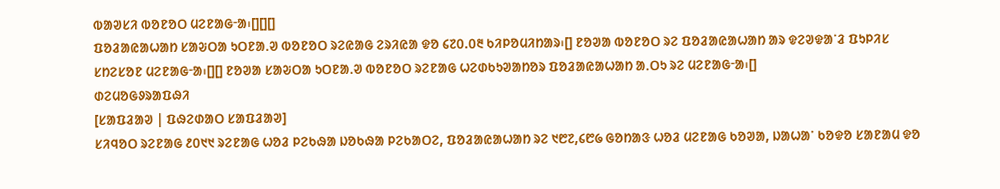ᱵᱟᱣᱥᱤ ᱵᱚᱱᱚᱛ ᱢᱮᱱᱟᱜᱼᱟ᱾[][][]
ᱯᱚᱲᱟᱭᱟᱦᱟᱴ ᱥᱟᱶᱛᱟ ᱩᱛᱱᱟᱹᱣ ᱵᱚᱱᱚᱛ ᱨᱮᱭᱟᱜ ᱮᱨᱤᱭᱟ ᱫᱚ ᱔᱗᱐.᱐᱓ ᱠᱤᱞᱚᱢᱤᱴᱟᱨ᱾[] ᱱᱚᱣᱟ ᱵᱚᱱᱚᱛ ᱨᱮ ᱯᱚᱲᱟᱭᱟᱦᱟᱴ ᱟᱨ ᱫᱮᱣᱫᱟᱸᱲ ᱯᱩᱞᱤᱥ ᱥᱴᱮᱥᱚᱱ ᱢᱮᱱᱟᱜᱼᱟ᱾[][] ᱱᱚᱣᱟ ᱥᱟᱶᱛᱟ ᱩᱛᱱᱟᱹᱣ ᱵᱚᱱᱚᱛ ᱨᱮᱱᱟᱜ ᱦᱮᱰᱠᱩᱣᱟᱴᱚᱨ ᱯᱚᱲᱟᱭᱟᱦᱟᱴ ᱟᱹᱛᱩ ᱨᱮ ᱢᱮᱱᱟᱜᱼᱟ᱾[]
ᱰᱮᱢᱚᱜᱽᱨᱟᱯᱷᱤ
[ᱥᱟᱯᱲᱟᱣ | ᱯᱷᱮᱰᱟᱛ ᱥᱟᱯᱲᱟᱣ]
ᱥᱤᱧᱚᱛ ᱨᱮᱱᱟᱜ ᱒᱐᱑᱑ ᱨᱮᱱᱟᱜ ᱦᱚᱲ ᱞᱮᱠᱷᱟ ᱡᱚᱠᱷᱟ ᱞᱮᱠᱟᱛᱮ, ᱯᱚᱲᱟᱭᱟᱦᱟᱴ ᱨᱮ ᱑᱘᱗,᱔᱘᱙ ᱜᱚᱴᱟᱝ ᱦᱚᱲ ᱢᱮᱱᱟᱜ ᱠᱚᱣᱟ, ᱡᱟᱦᱟᱸ ᱠᱚᱫᱚ ᱥᱟᱱᱟᱢ ᱫᱚ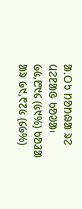ᱟᱹᱛᱩ ᱴᱚᱴᱷᱟ ᱨᱮ ᱢᱮᱱᱟᱜ ᱠᱚᱣᱟ᱾ ᱙᱕,᱘᱑᱔ (᱕᱑%) ᱠᱚᱲᱟ ᱟᱨ ᱙᱑,᱖᱗᱕ (᱔᱙%)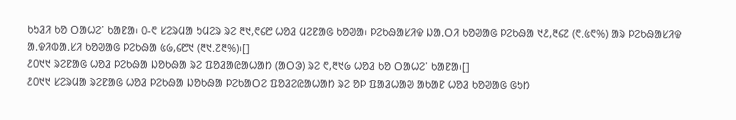ᱠᱩᱲᱤ ᱠᱚ ᱛᱟᱦᱮᱸ ᱠᱟᱱᱟ᱾ ᱐-᱖ ᱥᱮᱨᱢᱟ ᱩᱢᱮᱨ ᱨᱮ ᱓᱑,᱖᱔᱘ ᱦᱚᱲ ᱢᱮᱱᱟᱜ ᱠᱚᱣᱟ᱾ ᱞᱮᱠᱷᱟᱥᱤᱫ ᱡᱟᱹᱛᱤ ᱠᱚᱣᱟᱜ ᱞᱮᱠᱷᱟ ᱑᱒,᱓᱔᱗ (᱖.᱕᱖%) ᱟᱨ ᱞᱮᱠᱷᱟᱥᱤᱫ ᱟᱹᱫᱤᱵᱟᱹᱥᱤ ᱠᱚᱣᱟᱜ ᱞᱮᱠᱷᱟ ᱕᱙,᱔᱘᱑ (᱓᱑.᱗᱓%)᱾[]
᱒᱐᱑᱑ ᱨᱮᱱᱟᱜ ᱦᱚᱲ ᱞᱮᱠᱷᱟ ᱡᱚᱠᱷᱟ ᱨᱮ ᱯᱚᱲᱟᱭᱟᱦᱟᱴ (ᱟᱛᱳ) ᱨᱮ ᱖,᱓᱑᱙ ᱦᱚᱲ ᱠᱚ ᱛᱟᱦᱮᱸ ᱠᱟᱱᱟ᱾[]
᱒᱐᱑᱑ ᱥᱮᱨᱢᱟ ᱨᱮᱱᱟᱜ ᱦᱚᱲ ᱞᱮᱠᱷᱟ ᱡᱚᱠᱷᱟ ᱞᱮᱠᱟᱛᱮ ᱯᱚᱲᱮᱭᱟᱦᱟᱴ ᱨᱮ ᱚᱞ ᱯᱟᱲᱦᱟᱣ ᱟᱠᱟᱱ ᱦᱚᱲ ᱠᱚᱣᱟᱜ ᱜᱩᱴ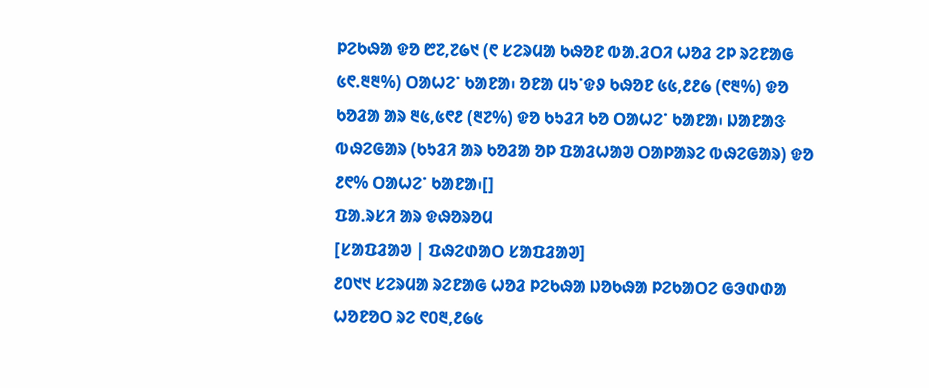ᱞᱮᱠᱷᱟ ᱫᱚ ᱘᱗,᱗᱙᱑ (᱖ ᱥᱮᱨᱢᱟ ᱠᱷᱚᱱ ᱵᱟᱹᱲᱛᱤ ᱦᱚᱲ ᱮᱞ ᱨᱮᱱᱟᱜ ᱕᱖.᱓᱓%) ᱛᱟᱦᱮᱸ ᱠᱟᱱᱟ᱾ ᱚᱱᱟ ᱢᱩᱸᱫᱽ ᱠᱷᱚᱱ ᱕᱕,᱒᱒᱙ (᱖᱓%) ᱫᱚ ᱠᱚᱲᱟ ᱟᱨ ᱓᱕,᱕᱖᱒ (᱓᱗%) ᱫᱚ ᱠᱩᱲᱤ ᱠᱚ ᱛᱟᱦᱮᱸ ᱠᱟᱱᱟ᱾ ᱡᱟᱱᱟᱝ ᱵᱷᱮᱜᱟᱨ (ᱠᱩᱲᱤ ᱟᱨ ᱠᱚᱲᱟ ᱚᱞ ᱯᱟᱲᱦᱟᱣ ᱛᱟᱞᱟᱨᱮ ᱵᱷᱮᱜᱟᱨ) ᱫᱚ ᱒᱖% ᱛᱟᱦᱮᱸ ᱠᱟᱱᱟ᱾[]
ᱯᱟᱹᱨᱥᱤ ᱟᱨ ᱫᱷᱚᱨᱚᱢ
[ᱥᱟᱯᱲᱟᱣ | ᱯᱷᱮᱰᱟᱛ ᱥᱟᱯᱲᱟᱣ]
᱒᱐᱑᱑ ᱥᱮᱨᱢᱟ ᱨᱮᱱᱟᱜ ᱦᱚᱲ ᱞᱮᱠᱷᱟ ᱡᱚᱠᱷᱟ ᱞᱮᱠᱟᱛᱮ ᱜᱳᱰᱰᱟ ᱦᱚᱱᱚᱛ ᱨᱮ ᱖᱐᱓,᱒᱙᱕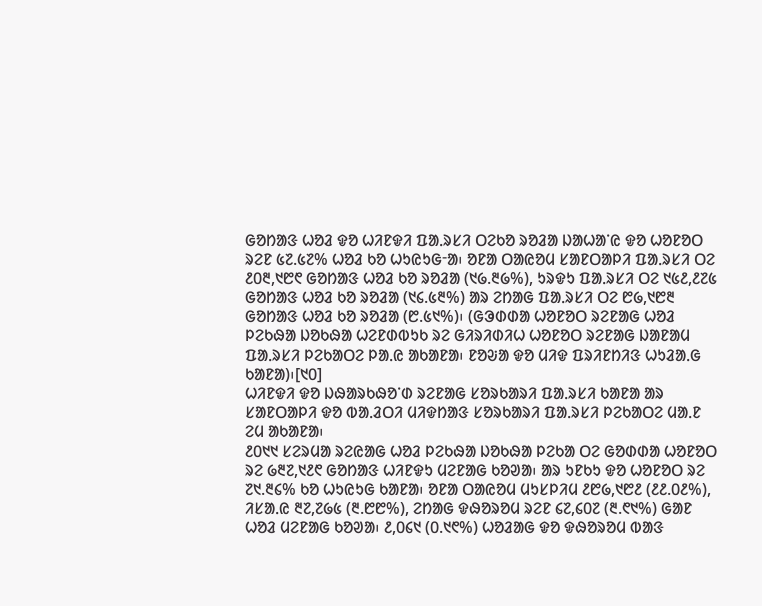ᱜᱚᱴᱟᱝ ᱦᱚᱲ ᱫᱚ ᱦᱤᱱᱫᱤ ᱯᱟᱹᱨᱥᱤ ᱛᱮᱠᱚ ᱨᱚᱲᱟ ᱡᱟᱦᱟᱸᱭ ᱫᱚ ᱦᱚᱱᱚᱛ ᱨᱮᱱ ᱕᱗.᱕᱗% ᱦᱚᱲ ᱠᱚ ᱦᱩᱭᱩᱜᱼᱟ᱾ ᱚᱱᱟ ᱛᱟᱭᱚᱢ ᱥᱟᱱᱛᱟᱞᱤ ᱯᱟᱹᱨᱥᱤ ᱛᱮ ᱒᱐᱓,᱑᱘᱖ ᱜᱚᱴᱟᱝ ᱦᱚᱲ ᱠᱚ ᱨᱚᱲᱟ (᱑᱙.᱓᱙%), ᱩᱨᱫᱩ ᱯᱟᱹᱨᱥᱤ ᱛᱮ ᱑᱕᱒,᱒᱗᱕ ᱜᱚᱴᱟᱝ ᱦᱚᱲ ᱠᱚ ᱨᱚᱲᱟ (᱑᱔.᱕᱓%) ᱟᱨ ᱮᱴᱟᱜ ᱯᱟᱹᱨᱥᱤ ᱛᱮ ᱘᱙,᱑᱘᱓ ᱜᱚᱴᱟᱝ ᱦᱚᱲ ᱠᱚ ᱨᱚᱲᱟ (᱘.᱕᱑%)᱾ (ᱜᱳᱰᱰᱟ ᱦᱚᱱᱚᱛ ᱨᱮᱱᱟᱜ ᱦᱚᱲ ᱞᱮᱠᱷᱟ ᱡᱚᱠᱷᱟ ᱦᱮᱱᱰᱵᱩᱠ ᱨᱮ ᱜᱤᱨᱤᱰᱤᱦ ᱦᱚᱱᱚᱛ ᱨᱮᱱᱟᱜ ᱡᱟᱱᱟᱢ ᱯᱟᱹᱨᱥᱤ ᱞᱮᱠᱟᱛᱮ ᱞᱟᱹᱭ ᱟᱠᱟᱱᱟ᱾ ᱱᱚᱶᱟ ᱫᱚ ᱢᱤᱫ ᱯᱨᱤᱱᱴᱤᱝ ᱦᱩᱲᱟᱹᱜ ᱠᱟᱱᱟ)᱾[᱑᱐]
ᱦᱤᱱᱫᱤ ᱫᱚ ᱡᱷᱟᱨᱠᱷᱚᱸᱰ ᱨᱮᱱᱟᱜ ᱥᱚᱨᱠᱟᱨᱤ ᱯᱟᱹᱨᱥᱤ ᱠᱟᱱᱟ ᱟᱨ ᱥᱟᱱᱛᱟᱞᱤ ᱫᱚ ᱵᱟᱹᱲᱛᱤ ᱢᱤᱫᱴᱟᱝ ᱥᱚᱨᱠᱟᱨᱤ ᱯᱟᱹᱨᱥᱤ ᱞᱮᱠᱟᱛᱮ ᱢᱟᱹᱱ ᱮᱢ ᱟᱠᱟᱱᱟ᱾
᱒᱐᱑᱑ ᱥᱮᱨᱢᱟ ᱨᱮᱭᱟᱜ ᱦᱚᱲ ᱞᱮᱠᱷᱟ ᱡᱚᱠᱷᱟ ᱞᱮᱠᱟ ᱛᱮ ᱜᱚᱰᱰᱟ ᱦᱚᱱᱚᱛ ᱨᱮ ᱙᱓᱗,᱑᱒᱖ ᱜᱚᱴᱟᱝ ᱦᱤᱱᱫᱩ ᱢᱮᱱᱟᱜ ᱠᱚᱣᱟ᱾ ᱟᱨ ᱩᱱᱠᱩ ᱫᱚ ᱦᱚᱱᱚᱛ ᱨᱮ ᱗᱑.᱓᱔% ᱠᱚ ᱦᱩᱭᱩᱜ ᱠᱟᱱᱟ᱾ ᱚᱱᱟ ᱛᱟᱭᱚᱢ ᱢᱩᱥᱞᱤᱢ ᱒᱘᱙,᱑᱘᱒ (᱒᱒.᱐᱒%), ᱤᱥᱟᱹᱭ ᱓᱗,᱗᱙᱕ (᱓.᱘᱘%), ᱮᱴᱟᱜ ᱫᱷᱚᱨᱚᱢ ᱨᱮᱱ ᱔᱗,᱔᱐᱗ (᱓.᱖᱑%) ᱜᱟᱱ ᱦᱚᱲ ᱢᱮᱱᱟᱜ ᱠᱚᱣᱟ᱾ ᱒,᱐᱔᱑ (᱐.᱑᱖%) ᱦᱚᱲᱟᱜ ᱫᱚ ᱫᱷᱚᱨᱚᱢ ᱵᱟᱝ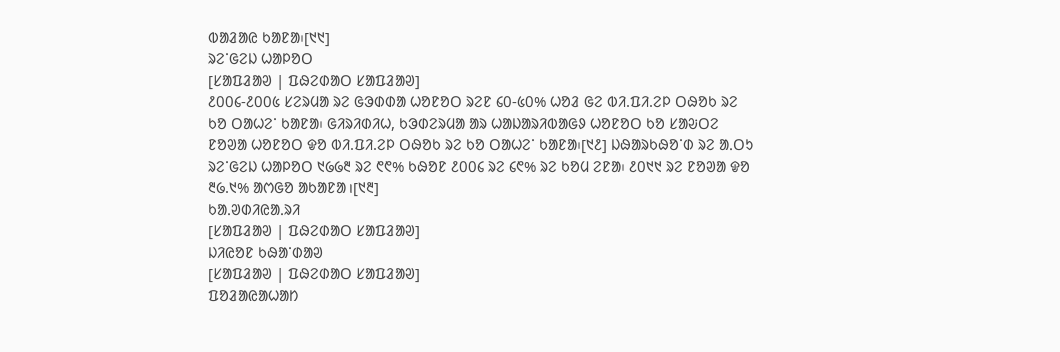ᱵᱟᱲᱟᱭ ᱠᱟᱱᱟ᱾[᱑᱑]
ᱨᱮᱸᱜᱮᱡ ᱦᱟᱞᱚᱛ
[ᱥᱟᱯᱲᱟᱣ | ᱯᱷᱮᱰᱟᱛ ᱥᱟᱯᱲᱟᱣ]
᱒᱐᱐᱔-᱒᱐᱐᱕ ᱥᱮᱨᱢᱟ ᱨᱮ ᱜᱳᱰᱰᱟ ᱦᱚᱱᱚᱛ ᱨᱮᱱ ᱔᱐-᱕᱐% ᱦᱚᱲ ᱜᱮ ᱵᱤ.ᱯᱤ.ᱮᱞ ᱛᱷᱚᱠ ᱨᱮ ᱠᱚ ᱛᱟᱦᱮᱸ ᱠᱟᱱᱟ᱾ ᱜᱤᱨᱤᱰᱤᱦ, ᱠᱳᱰᱮᱨᱢᱟ ᱟᱨ ᱦᱟᱡᱟᱨᱤᱵᱟᱜᱽ ᱦᱚᱱᱚᱛ ᱠᱚ ᱥᱟᱶᱛᱮ ᱱᱚᱣᱟ ᱦᱚᱱᱚᱛ ᱫᱚ ᱵᱤ.ᱯᱤ.ᱮᱞ ᱛᱷᱚᱠ ᱨᱮ ᱠᱚ ᱛᱟᱦᱮᱸ ᱠᱟᱱᱟ᱾[᱑᱒] ᱡᱷᱟᱨᱠᱷᱚᱸᱰ ᱨᱮ ᱟᱹᱛᱩ ᱨᱮᱸᱜᱮᱡ ᱦᱟᱞᱚᱛ ᱑᱙᱙᱓ ᱨᱮ ᱖᱖% ᱠᱷᱚᱱ ᱒᱐᱐᱔ ᱨᱮ ᱔᱖% ᱨᱮ ᱠᱚᱢ ᱮᱱᱟ᱾ ᱒᱐᱑᱑ ᱨᱮ ᱱᱚᱣᱟ ᱫᱚ ᱓᱙.᱑% ᱟᱬᱜᱚ ᱟᱠᱟᱱᱟ।[᱑᱓]
ᱠᱟᱹᱣᱰᱤᱭᱟᱹᱨᱤ
[ᱥᱟᱯᱲᱟᱣ | ᱯᱷᱮᱰᱟᱛ ᱥᱟᱯᱲᱟᱣ]
ᱡᱤᱭᱚᱱ ᱠᱷᱟᱸᱰᱟᱣ
[ᱥᱟᱯᱲᱟᱣ | ᱯᱷᱮᱰᱟᱛ ᱥᱟᱯᱲᱟᱣ]
ᱯᱚᱲᱟᱭᱟᱦᱟᱴ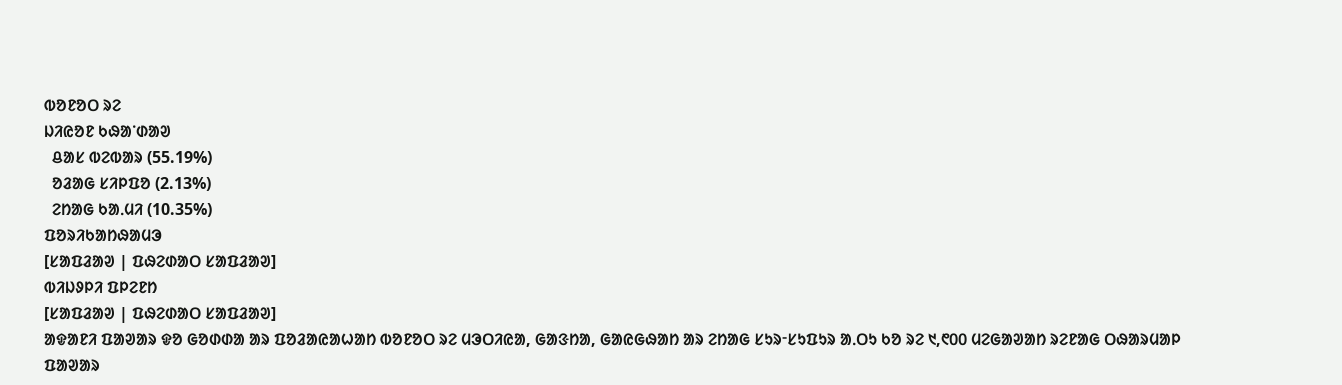ᱵᱚᱱᱚᱛ ᱨᱮ
ᱡᱤᱭᱚᱱ ᱠᱷᱟᱸᱰᱟᱣ
  ᱪᱟᱥ ᱵᱮᱵᱟᱨ (55.19%)
  ᱚᱲᱟᱜ ᱥᱤᱞᱯᱚ (2.13%)
  ᱮᱴᱟᱜ ᱠᱟᱹᱢᱤ (10.35%)
ᱯᱚᱨᱤᱠᱟᱴᱷᱟᱢᱳ
[ᱥᱟᱯᱲᱟᱣ | ᱯᱷᱮᱰᱟᱛ ᱥᱟᱯᱲᱟᱣ]
ᱵᱤᱡᱽᱞᱤ ᱯᱞᱮᱱᱴ
[ᱥᱟᱯᱲᱟᱣ | ᱯᱷᱮᱰᱟᱛ ᱥᱟᱯᱲᱟᱣ]
ᱟᱫᱟᱱᱤ ᱯᱟᱣᱟᱨ ᱫᱚ ᱜᱚᱰᱰᱟ ᱟᱨ ᱯᱚᱲᱟᱭᱟᱦᱟᱴ ᱵᱚᱱᱚᱛ ᱨᱮ ᱢᱳᱛᱤᱭᱟ, ᱜᱟᱝᱴᱟ, ᱜᱟᱭᱜᱷᱟᱴ ᱟᱨ ᱮᱴᱟᱜ ᱥᱩᱨᱼᱥᱩᱯᱩᱨ ᱟᱹᱛᱩ ᱠᱚ ᱨᱮ ᱑,᱖᱐᱐ ᱢᱮᱜᱟᱣᱟᱴ ᱨᱮᱱᱟᱜ ᱛᱷᱟᱨᱢᱟᱞ ᱯᱟᱣᱟᱨ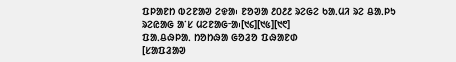ᱯᱞᱟᱱᱴ ᱵᱮᱱᱟᱣ ᱮᱫᱟ᱾ ᱱᱚᱣᱟ ᱒᱐᱒᱒ ᱨᱮᱜᱮ ᱠᱟᱹᱢᱤ ᱨᱮ ᱪᱟᱹᱞᱩ ᱨᱮᱭᱟᱜ ᱟᱸᱥ ᱢᱮᱱᱟᱜᱼᱟ᱾[᱑᱔][᱑᱕][᱑᱖]
ᱯᱟᱹᱪᱷᱞᱟᱹ ᱴᱚᱴᱷᱟ ᱜᱚᱲᱚ ᱯᱷᱟᱱᱰ
[ᱥᱟᱯᱲᱟᱣ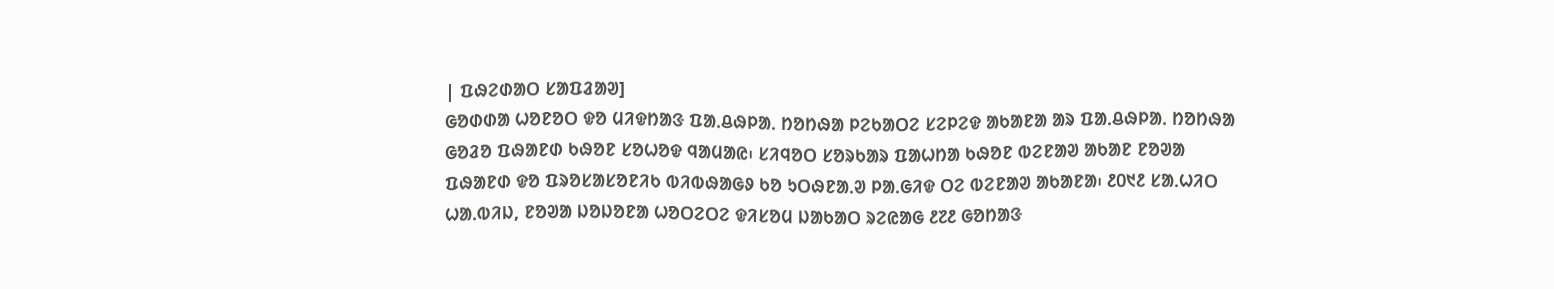| ᱯᱷᱮᱰᱟᱛ ᱥᱟᱯᱲᱟᱣ]
ᱜᱚᱰᱰᱟ ᱦᱚᱱᱚᱛ ᱫᱚ ᱢᱤᱫᱴᱟᱝ ᱯᱟᱹᱪᱷᱞᱟᱹ ᱴᱚᱴᱷᱟ ᱞᱮᱠᱟᱛᱮ ᱥᱮᱞᱮᱫ ᱟᱠᱟᱱᱟ ᱟᱨ ᱯᱟᱹᱪᱷᱞᱟᱹ ᱴᱚᱴᱷᱟ ᱜᱚᱲᱚ ᱯᱷᱟᱱᱰ ᱠᱷᱚᱱ ᱥᱚᱦᱚᱫ ᱧᱟᱢᱟᱭ᱾ ᱥᱤᱧᱚᱛ ᱥᱚᱨᱠᱟᱨ ᱯᱟᱦᱴᱟ ᱠᱷᱚᱱ ᱵᱮᱱᱟᱣ ᱟᱠᱟᱱ ᱱᱚᱣᱟ ᱯᱷᱟᱱᱰ ᱫᱚ ᱯᱨᱚᱥᱟᱥᱚᱱᱤᱠ ᱵᱤᱵᱷᱟᱜᱽ ᱠᱚ ᱩᱛᱷᱱᱟᱹᱣ ᱞᱟᱹᱜᱤᱫ ᱛᱮ ᱵᱮᱱᱟᱣ ᱟᱠᱟᱱᱟ᱾ ᱒᱐᱑᱒ ᱥᱟᱹᱦᱤᱛ ᱦᱟᱹᱵᱤᱡ, ᱱᱚᱣᱟ ᱡᱚᱡᱚᱱᱟ ᱦᱚᱛᱮᱛᱮ ᱫᱤᱥᱚᱢ ᱡᱟᱠᱟᱛ ᱨᱮᱭᱟᱜ ᱒᱗᱒ ᱜᱚᱴᱟᱝ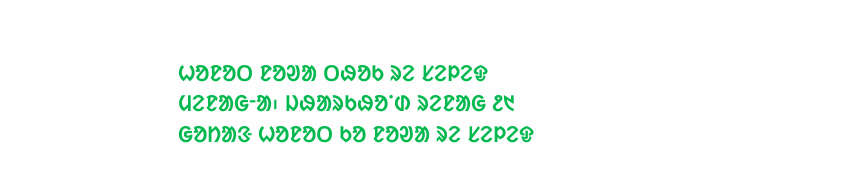ᱦᱚᱱᱚᱛ ᱱᱚᱣᱟ ᱛᱷᱚᱠ ᱨᱮ ᱥᱮᱞᱮᱫ ᱢᱮᱱᱟᱜᱼᱟ᱾ ᱡᱷᱟᱨᱠᱷᱚᱸᱰ ᱨᱮᱱᱟᱜ ᱒᱑ ᱜᱚᱴᱟᱝ ᱦᱚᱱᱚᱛ ᱠᱚ ᱱᱚᱣᱟ ᱨᱮ ᱥᱮᱞᱮᱫ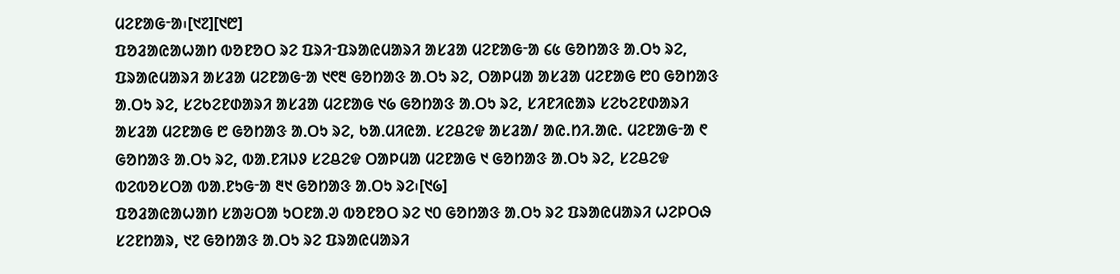ᱢᱮᱱᱟᱜᱼᱟ᱾[᱑᱗][᱑᱘]
ᱯᱚᱲᱟᱭᱟᱦᱟᱴ ᱵᱚᱱᱚᱛ ᱨᱮ ᱯᱨᱤᱼᱯᱨᱟᱭᱢᱟᱨᱤ ᱟᱥᱲᱟ ᱢᱮᱱᱟᱜᱼᱟ ᱔᱕ ᱜᱚᱴᱟᱝ ᱟᱹᱛᱩ ᱨᱮ, ᱯᱨᱟᱭᱢᱟᱨᱤ ᱟᱥᱲᱟ ᱢᱮᱱᱟᱜᱼᱟ ᱑᱖᱓ ᱜᱚᱴᱟᱝ ᱟᱹᱛᱩ ᱨᱮ, ᱛᱟᱞᱢᱟ ᱟᱥᱲᱟ ᱢᱮᱱᱟᱜ ᱘᱐ ᱜᱚᱴᱟᱝ ᱟᱹᱛᱩ ᱨᱮ, ᱥᱮᱠᱮᱱᱰᱟᱨᱤ ᱟᱥᱲᱟ ᱢᱮᱱᱟᱜ ᱑᱙ ᱜᱚᱴᱟᱝ ᱟᱹᱛᱩ ᱨᱮ, ᱥᱤᱱᱤᱭᱟᱨ ᱥᱮᱠᱮᱱᱰᱟᱨᱤ ᱟᱥᱲᱟ ᱢᱮᱱᱟᱜ ᱘ ᱜᱚᱴᱟᱝ ᱟᱹᱛᱩ ᱨᱮ, ᱠᱟᱹᱢᱤᱭᱟᱹ ᱥᱮᱪᱮᱫ ᱟᱥᱲᱟ/ ᱟᱭ.ᱴᱤ.ᱟᱭ. ᱢᱮᱱᱟᱜᱼᱟ ᱖ ᱜᱚᱴᱟᱝ ᱟᱹᱛᱩ ᱨᱮ, ᱵᱟᱹᱱᱤᱡᱽ ᱥᱮᱪᱮᱫ ᱛᱟᱞᱢᱟ ᱢᱮᱱᱟᱜ ᱑ ᱜᱚᱴᱟᱝ ᱟᱹᱛᱩ ᱨᱮ, ᱥᱮᱪᱮᱫ ᱵᱮᱵᱚᱥᱛᱟ ᱵᱟᱹᱱᱩᱜᱼᱟ ᱓᱑ ᱜᱚᱴᱟᱝ ᱟᱹᱛᱩ ᱨᱮ᱾[᱑᱙]
ᱯᱚᱲᱟᱭᱟᱦᱟᱴ ᱥᱟᱶᱛᱟ ᱩᱛᱱᱟᱹᱣ ᱵᱚᱱᱚᱛ ᱨᱮ ᱑᱐ ᱜᱚᱴᱟᱝ ᱟᱹᱛᱩ ᱨᱮ ᱯᱨᱟᱭᱢᱟᱨᱤ ᱦᱮᱞᱛᱷ ᱥᱮᱱᱴᱟᱨ, ᱑᱗ ᱜᱚᱴᱟᱝ ᱟᱹᱛᱩ ᱨᱮ ᱯᱨᱟᱭᱢᱟᱨᱤ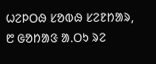ᱦᱮᱞᱛᱷ ᱥᱚᱵᱷ ᱥᱮᱱᱴᱟᱨ, ᱘ ᱜᱚᱴᱟᱝ ᱟᱹᱛᱩ ᱨᱮ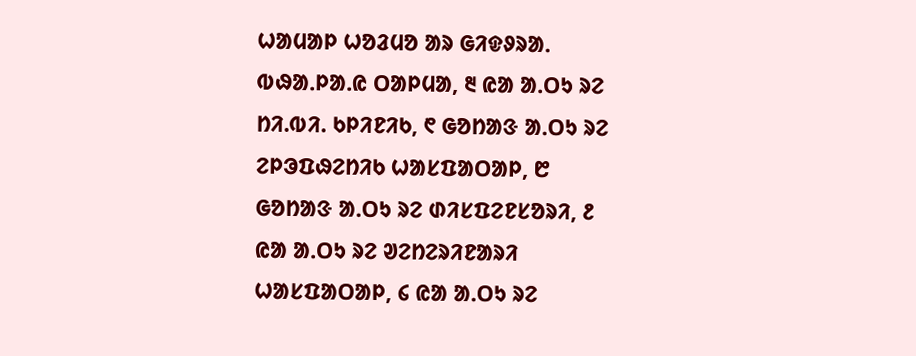ᱦᱟᱢᱟᱞ ᱦᱚᱲᱢᱚ ᱟᱨ ᱜᱤᱫᱽᱨᱟᱹ ᱵᱷᱟᱹᱞᱟᱹᱭ ᱛᱟᱞᱢᱟ, ᱓ ᱭᱟ ᱟᱹᱛᱩ ᱨᱮ ᱴᱤ.ᱵᱤ. ᱠᱞᱤᱱᱤᱠ, ᱖ ᱜᱚᱴᱟᱝ ᱟᱹᱛᱩ ᱨᱮ ᱮᱞᱳᱯᱷᱮᱴᱤᱠ ᱦᱟᱥᱯᱟᱛᱟᱞ, ᱘ ᱜᱚᱴᱟᱝ ᱟᱹᱛᱩ ᱨᱮ ᱰᱤᱥᱯᱮᱱᱥᱚᱨᱤ, ᱒ ᱭᱟ ᱟᱹᱛᱩ ᱨᱮ ᱣᱮᱴᱮᱨᱤᱱᱟᱨᱤ ᱦᱟᱥᱯᱟᱛᱟᱞ, ᱔ ᱭᱟ ᱟᱹᱛᱩ ᱨᱮ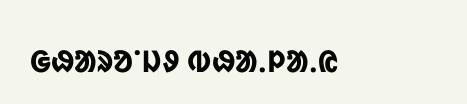ᱜᱷᱟᱨᱚᱸᱡᱽ ᱵᱷᱟᱹᱞᱟᱹᱭ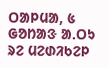ᱛᱟᱞᱢᱟ, ᱕ ᱜᱚᱴᱟᱝ ᱟᱹᱛᱩ ᱨᱮ ᱢᱮᱰᱤᱠᱮᱞ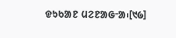ᱫᱩᱠᱟᱱ ᱢᱮᱱᱟᱜᱼᱟ᱾[᱑᱙]